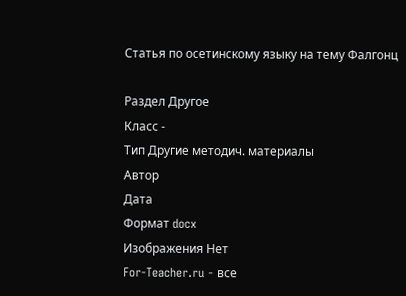Статья по осетинскому языку на тему Фалгонц

Раздел Другое
Класс -
Тип Другие методич. материалы
Автор
Дата
Формат docx
Изображения Нет
For-Teacher.ru - все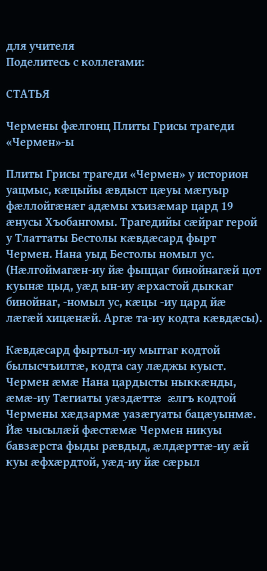для учителя
Поделитесь с коллегами:

СТАТЬЯ

Чермены фæлгонц Плиты Грисы трагеди «Чермен»-ы

Плиты Грисы трагеди «Чермен» у историон уацмыс, кæцыйы æвдыст цæуы мæгуыр фæллойгæнæг адæмы хъизæмар цард 19 æнусы Хъобангомы. Трагедийы сæйраг герой у Тлаттаты Бестолы кæвдæсард фырт Чермен. Нана уыд Бестолы номыл ус. (Нæлгоймагæн-иу йæ фыццаг бинойнагæй цот куынæ цыд, уæд ын-иу æрхастой дыккаг бинойнаг, -номыл ус, кæцы -иу цард йæ лæгæй хицæнæй. Аргæ та-иу кодта кæвдæсы).

Кæвдæсард фыртыл-иу мыггаг кодтой былысчъилтæ, кодта сау лæджы куыст. Чермен æмæ Нана цардысты ныккæнды, æмæ-иу Тæгиаты уæздæттæ æлгъ кодтой Чермены хæдзармæ уазæгуаты бацæуынмæ. Йæ чысылæй фæстæмæ Чермен никуы бавзæрста фыды рæвдыд, æлдæрттæ-иу æй куы æфхæрдтой, уæд-иу йæ сæрыл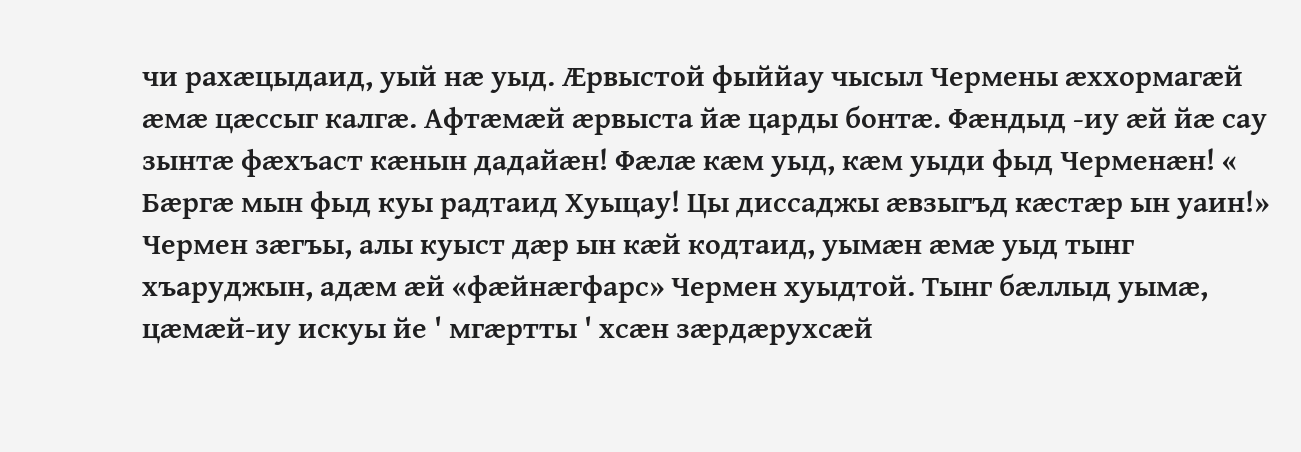чи рахæцыдаид, уый нæ уыд. Æрвыстой фыййау чысыл Чермены æххормагæй æмæ цæссыг калгæ. Афтæмæй æрвыста йæ царды бонтæ. Фæндыд -иу æй йæ сау зынтæ фæхъаст кæнын дадайæн! Фæлæ кæм уыд, кæм уыди фыд Черменæн! « Бæргæ мын фыд куы радтаид Хуыцау! Цы диссаджы æвзыгъд кæстæр ын уаин!» Чермен зæгъы, алы куыст дæр ын кæй кодтаид, уымæн æмæ уыд тынг хъаруджын, адæм æй «фæйнæгфарс» Чермен хуыдтой. Тынг бæллыд уымæ, цæмæй-иу искуы йе ' мгæртты ' хсæн зæрдæрухсæй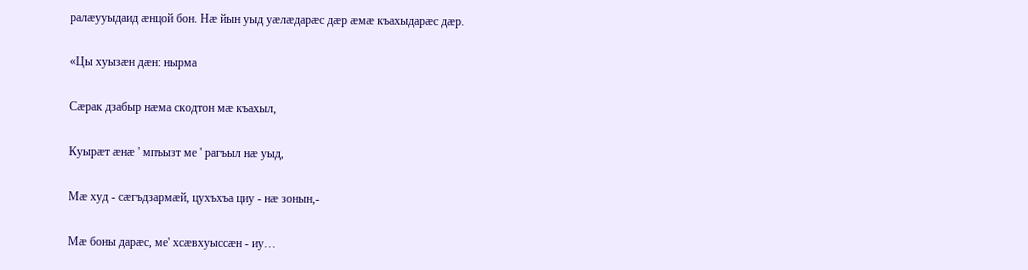ралæууыдаид æнцой бон. Нæ йын уыд уæлæдарæс дæр æмæ къахыдарæс дæр.

«Цы хуызæн дæн: нырма

Сæрак дзабыр нæма скодтон мæ къахыл,

Куырæт æнæ ' мпъызт ме ' рагъыл нæ уыд,

Мæ худ - сæгъдзармæй, цухъхъа циу - нæ зонын,-

Мæ боны дарæс, ме' хсæвхуыссæн - иу…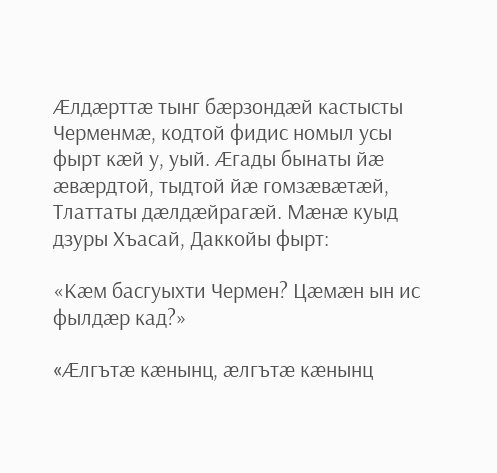Æлдæрттæ тынг бæрзондæй кастысты Черменмæ, кодтой фидис номыл усы фырт кæй у, уый. Æгады бынаты йæ æвæрдтой, тыдтой йæ гомзæвæтæй, Тлаттаты дæлдæйрагæй. Мæнæ куыд дзуры Хъасай, Даккойы фырт:

«Кæм басгуыхти Чермен? Цæмæн ын ис фылдæр кад?»

«Æлгътæ кæнынц, æлгътæ кæнынц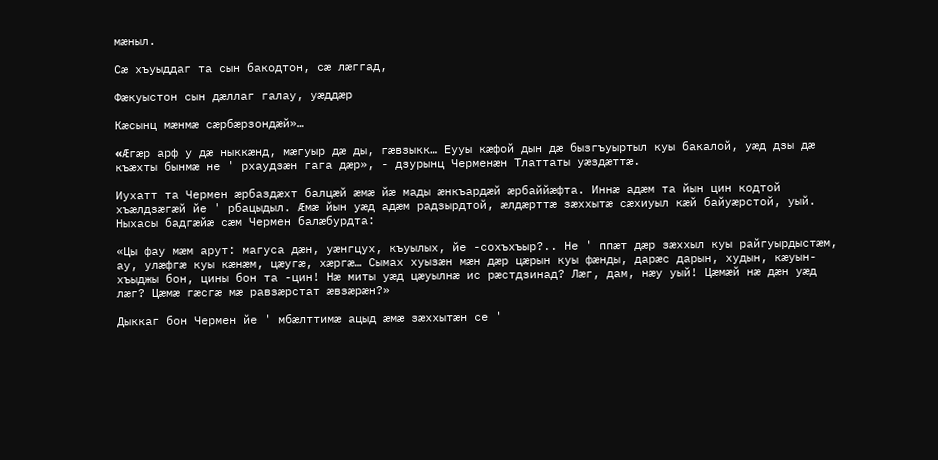мæныл.

Сæ хъуыддаг та сын бакодтон, сæ лæггад,

Фæкуыстон сын дæллаг галау, уæддæр

Кæсынц мæнмæ сæрбæрзондæй»…

«Æгæр арф у дæ ныккæнд, мæгуыр дæ ды, гæвзыкк… Еууы кæфой дын дæ бызгъуыртыл куы бакалой, уæд дзы дæ къæхты бынмæ не ' рхаудзæн гага дæр», - дзурынц Черменæн Тлаттаты уæздæттæ.

Иухатт та Чермен æрбаздæхт балцæй æмæ йæ мады æнкъардæй æрбаййæфта. Иннæ адæм та йын цин кодтой хъæлдзæгæй йе ' рбацыдыл. Æмæ йын уæд адæм радзырдтой, æлдæрттæ зæххытæ сæхиуыл кæй байуæрстой, уый. Ныхасы бадгæйæ сæм Чермен балæбурдта:

«Цы фау мæм арут: магуса дæн, уæнгцух, къуылых, йе -сохъхъыр?.. Не ' ппæт дæр зæххыл куы райгуырдыстæм, ау, улæфгæ куы кæнæм, цæугæ, хæргæ… Сымах хуызæн мæн дæр цæрын куы фæнды, дарæс дарын, худын, кæуын-хъыджы бон, цины бон та -цин! Нæ миты уæд цæуылнæ ис рæстдзинад? Лæг, дам, нæу уый! Цæмæй нæ дæн уæд лæг? Цæмæ гæсгæ мæ равзæрстат æвзæрæн?»

Дыккаг бон Чермен йе ' мбæлттимæ ацыд æмæ зæххытæн се '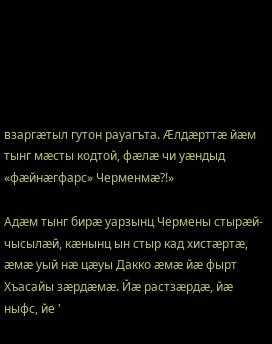взаргæтыл гутон рауагъта. Æлдæрттæ йæм тынг мæсты кодтой, фæлæ чи уæндыд «фæйнæгфарс» Черменмæ?!»

Адæм тынг бирæ уарзынц Чермены стырæй-чысылæй, кæнынц ын стыр кад хистæртæ, æмæ уый нæ цæуы Дакко æмæ йæ фырт Хъасайы зæрдæмæ. Йæ растзæрдæ, йæ ныфс, йе '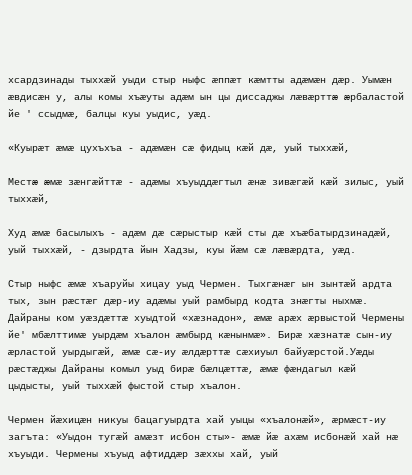хсардзинады тыххæй уыди стыр ныфс æппæт кæмтты адæмæн дæр. Уымæн æвдисæн у, алы комы хъæуты адæм ын цы диссаджы лæвæрттæ æрбаластой йе ' ссыдмæ, балцы куы уыдис, уæд.

«Куырæт æмæ цухъхъа - адæмæн сæ фидыц кæй дæ, уый тыххæй,

Местæ æмæ зæнгæйттæ - адæмы хъуыддæгтыл æнæ зивæгæй кæй зилыс, уый тыххæй,

Худ æмæ басылыхъ - адæм дæ сæрыстыр кæй сты дæ хъæбатырдзинадæй, уый тыххæй, - дзырдта йын Хадзы, куы йæм сæ лæвæрдта, уæд.

Стыр ныфс æмæ хъаруйы хицау уыд Чермен. Тыхгæнæг ын зынтæй ардта тых, зын рæстæг дæр-иу адæмы уый рамбырд кодта знæгты ныхмæ. Дайраны ком уæздæттæ хуыдтой «хæзнадон», æмæ арæх æрвыстой Чермены йе' мбæлттимæ уырдæм хъалон æмбырд кæнынмæ». Бирæ хæзнатæ сын-иу æрластой уырдыгæй, æмæ сæ-иу æлдæрттæ сæхиуыл байуæрстой.Уæды рæстæджы Дайраны комыл уыд бирæ бæлцæттæ, æмæ фæндагыл кæй цыдысты, уый тыххæй фыстой стыр хъалон.

Чермен йæхицæн никуы бацагуырдта хай уыцы «хъалонæй», æрмæст-иу загъта: «Уыдон тугæй амæзт исбон сты»- æмæ йæ ахæм исбонæй хай нæ хъуыди. Чермены хъуыд афтиддæр зæххы хай, уый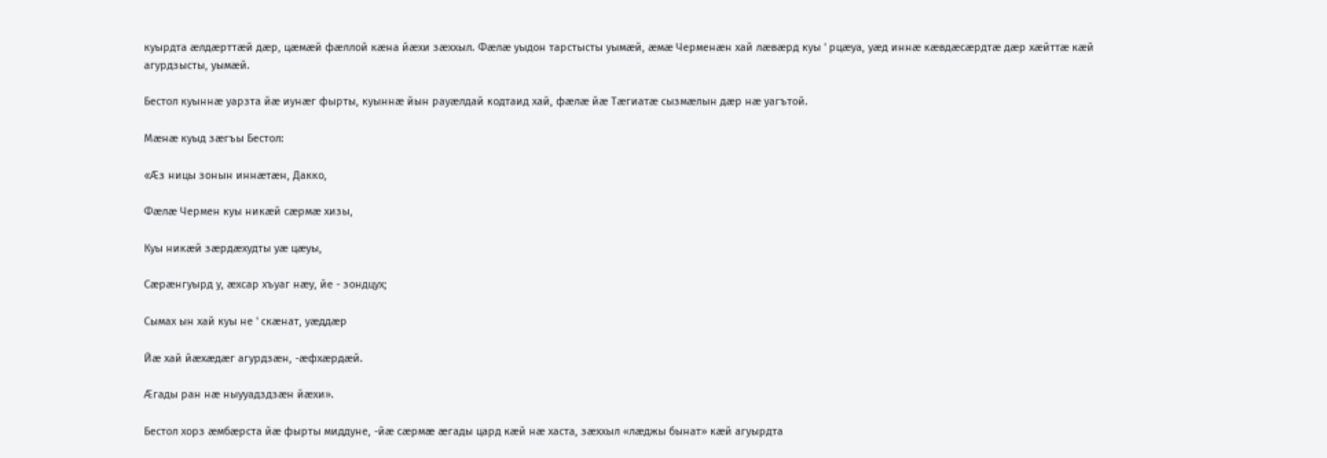куырдта æлдæрттæй дæр, цæмæй фæллой кæна йæхи зæххыл. Фæлæ уыдон тарстысты уымæй, æмæ Черменæн хай лæвæрд куы ' рцæуа, уæд иннæ кæвдæсæрдтæ дæр хæйттæ кæй агурдзысты, уымæй.

Бестол куыннæ уарзта йæ иунæг фырты, куыннæ йын рауæлдай кодтаид хай, фæлæ йæ Тæгиатæ сызмæлын дæр нæ уагътой.

Мæнæ куыд зæгъы Бестол:

«Æз ницы зонын иннæтæн, Дакко,

Фæлæ Чермен куы никæй сæрмæ хизы,

Куы никæй зæрдæхудты уæ цæуы,

Сæрæнгуырд у, æхсар хъуаг нæу, йе - зондцух;

Сымах ын хай куы не ' скæнат, уæддæр

Йæ хай йæхæдæг агурдзæн, -æфхæрдæй.

Æгады ран нæ ныууадздзæн йæхи».

Бестол хорз æмбæрста йæ фырты миддуне, -йæ сæрмæ æгады цард кæй нæ хаста, зæххыл «лæджы бынат» кæй агуырдта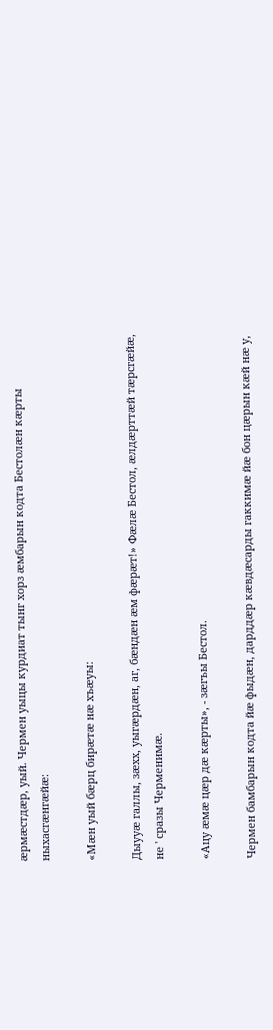æрмæстдæр, уый. Чермен уыцы курдиат тынг хорз æмбарын кодта Бестолæн кæрты ныхасгæнгæйæ:

«Мæн уый бæрц бирæтæ нæ хъæуы:

Дыууæ галлы, зæхх, уыгæрдæн, аг, бæндæн æм фæрæт!» Фæлæ Бестол, æлдæрттæй тæрсгæйæ, не ' сразы Черменимæ.

«Ацу æмæ цæр дæ кæрты», - зæгъы Бестол.

Чермен бамбарын кодта йæ фыдæн, дарддæр кæвдæсарды гаккимæ йæ бон цæрын кæй нæ у,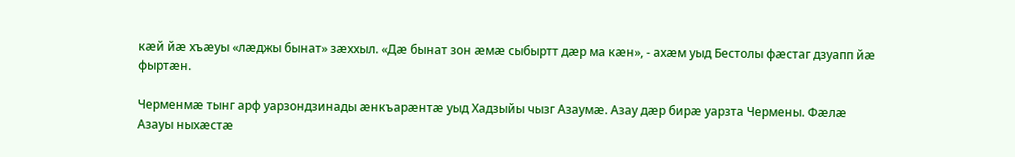кæй йæ хъæуы «лæджы бынат» зæххыл. «Дæ бынат зон æмæ сыбыртт дæр ма кæн», - ахæм уыд Бестолы фæстаг дзуапп йæ фыртæн.

Черменмæ тынг арф уарзондзинады æнкъарæнтæ уыд Хадзыйы чызг Азаумæ. Азау дæр бирæ уарзта Чермены. Фæлæ Азауы ныхæстæ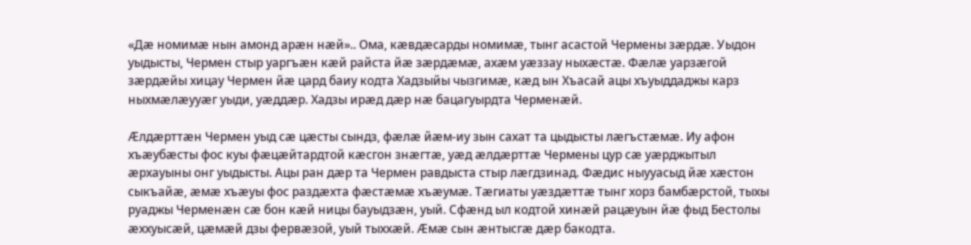«Дæ номимæ нын амонд арæн нæй».. Ома, кæвдæсарды номимæ, тынг асастой Чермены зæрдæ. Уыдон уыдысты, Чермен стыр уаргъæн кæй райста йæ зæрдæмæ, ахæм уæззау ныхæстæ. Фæлæ уарзæгой зæрдæйы хицау Чермен йæ цард баиу кодта Хадзыйы чызгимæ, кæд ын Хъасай ацы хъуыддаджы карз ныхмæлæууæг уыди, уæддæр. Хадзы ирæд дæр нæ бацагуырдта Черменæй.

Æлдæрттæн Чермен уыд сæ цæсты сындз, фæлæ йæм-иу зын сахат та цыдысты лæгъстæмæ. Иу афон хъæубæсты фос куы фæцæйтардтой кæсгон знæгтæ, уæд æлдæрттæ Чермены цур сæ уæрджытыл æрхауыны онг уыдысты. Ацы ран дæр та Чермен равдыста стыр лæгдзинад. Фæдис ныууасыд йæ хæстон сыкъайæ, æмæ хъæуы фос раздæхта фæстæмæ хъæумæ. Тæгиаты уæздæттæ тынг хорз бамбæрстой, тыхы руаджы Черменæн сæ бон кæй ницы бауыдзæн, уый. Сфæнд ыл кодтой хинæй рацæуын йæ фыд Бестолы æххуысæй, цæмæй дзы фервæзой, уый тыххæй. Æмæ сын æнтысгæ дæр бакодта.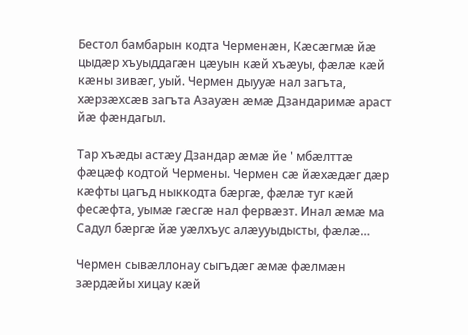Бестол бамбарын кодта Черменæн, Кæсæгмæ йæ цыдæр хъуыддагæн цæуын кæй хъæуы, фæлæ кæй кæны зивæг, уый. Чермен дыууæ нал загъта, хæрзæхсæв загъта Азауæн æмæ Дзандаримæ араст йæ фæндагыл.

Тар хъæды астæу Дзандар æмæ йе ' мбæлттæ фæцæф кодтой Чермены. Чермен сæ йæхæдæг дæр кæфты цагъд ныккодта бæргæ, фæлæ туг кæй фесæфта, уымæ гæсгæ нал фервæзт. Инал æмæ ма Садул бæргæ йæ уæлхъус алæууыдысты, фæлæ…

Чермен сывæллонау сыгъдæг æмæ фæлмæн зæрдæйы хицау кæй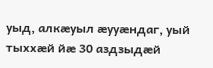уыд, алкæуыл æууæндаг, уый тыххæй йæ 30 аздзыдæй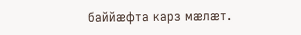баййæфта карз мæлæт.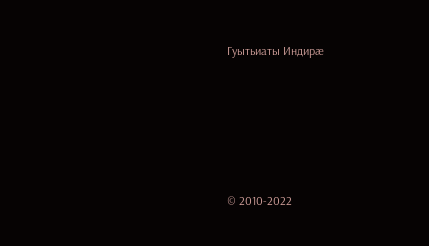Гуытьиаты Индирæ







© 2010-2022